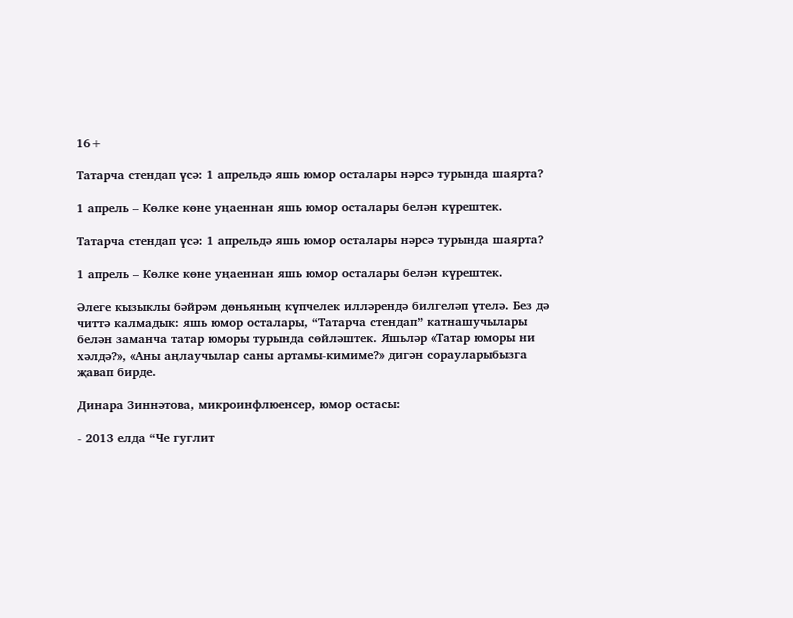16+

Татарча стендап үсә: 1 апрельдә яшь юмор осталары нәрсә турында шаярта?

1 апрель – Көлке көне уңаеннан яшь юмор осталары белән күрештек.

Татарча стендап үсә: 1 апрельдә яшь юмор осталары нәрсә турында шаярта?

1 апрель – Көлке көне уңаеннан яшь юмор осталары белән күрештек.

Әлеге кызыклы бәйрәм дөньяның күпчелек илләрендә билгеләп үтелә. Без дә читтә калмадык: яшь юмор осталары, “Татарча стендап” катнашучылары белән заманча татар юморы турында сөйләштек. Яшьләр «Татар юморы ни хәлдә?», «Аны аңлаучылар саны артамы-кимиме?» дигән сорауларыбызга җавап бирде.

Динара Зиннәтова, микроинфлюенсер, юмор остасы:

- 2013 елда “Че гуглит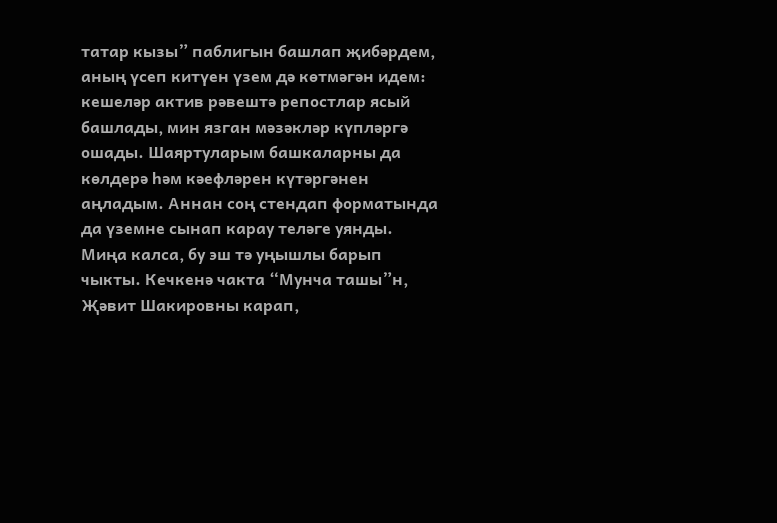татар кызы” паблигын башлап җибәрдем, аның үсеп китүен үзем дә көтмәгән идем: кешеләр актив рәвештә репостлар ясый башлады, мин язган мәзәкләр күпләргә ошады. Шаяртуларым башкаларны да көлдерә һәм кәефләрен күтәргәнен аңладым. Аннан соң стендап форматында да үземне сынап карау теләге уянды. Миңа калса, бу эш тә уңышлы барып чыкты. Кечкенә чакта “Мунча ташы”н, Җәвит Шакировны карап,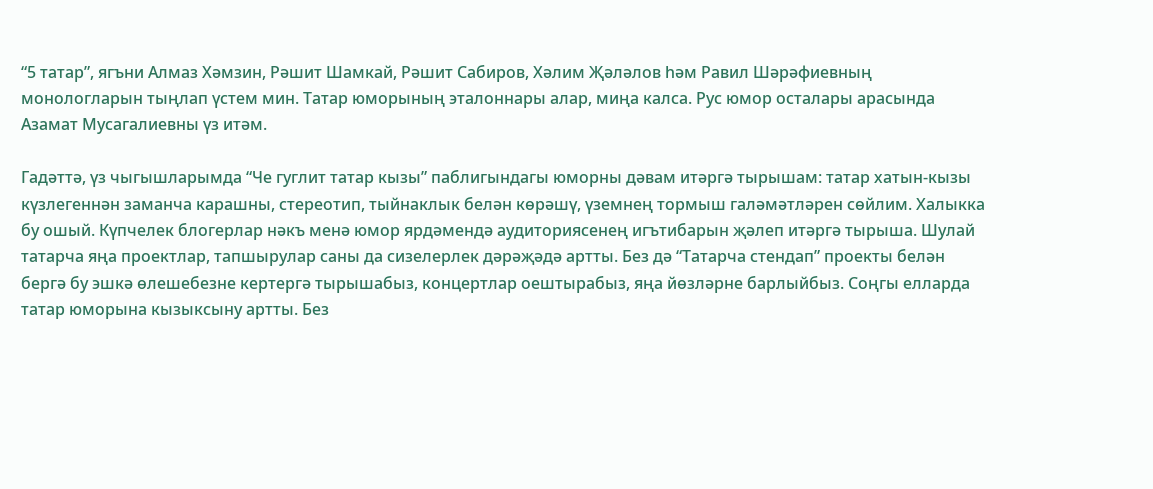“5 татар”, ягъни Алмаз Хәмзин, Рәшит Шамкай, Рәшит Сабиров, Хәлим Җәләлов һәм Равил Шәрәфиевның монологларын тыңлап үстем мин. Татар юморының эталоннары алар, миңа калса. Рус юмор осталары арасында Азамат Мусагалиевны үз итәм.

Гадәттә, үз чыгышларымда “Че гуглит татар кызы” паблигындагы юморны дәвам итәргә тырышам: татар хатын-кызы күзлегеннән заманча карашны, стереотип, тыйнаклык белән көрәшү, үземнең тормыш галәмәтләрен сөйлим. Халыкка бу ошый. Күпчелек блогерлар нәкъ менә юмор ярдәмендә аудиториясенең игътибарын җәлеп итәргә тырыша. Шулай татарча яңа проектлар, тапшырулар саны да сизелерлек дәрәҗәдә артты. Без дә “Татарча стендап” проекты белән бергә бу эшкә өлешебезне кертергә тырышабыз, концертлар оештырабыз, яңа йөзләрне барлыйбыз. Соңгы елларда татар юморына кызыксыну артты. Без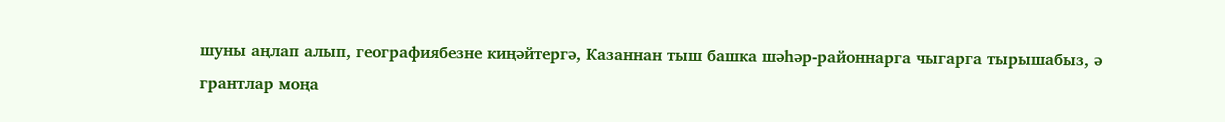шуны аңлап алып, географиябезне киңәйтергә, Казаннан тыш башка шәһәр-районнарга чыгарга тырышабыз, ә грантлар моңа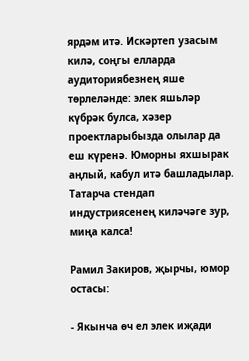ярдәм итә. Искәртеп узасым килә, соңгы елларда аудиториябезнең яше төрлеләнде: элек яшьләр күбрәк булса, хәзер проектларыбызда олылар да еш күренә. Юморны яхшырак аңлый, кабул итә башладылар. Татарча стендап индустриясенең киләчәге зур, миңа калса!

Рамил Закиров, җырчы, юмор остасы:

- Якынча өч ел элек иҗади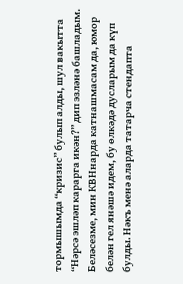тормышымда “кризис” булып алды, шул вакытта “Нәрсә эшләп карарга икән?” дип эзләнә башладым. Беләсезме, мин КВНнарда катнашмасам да, юмор белән гел янәшә идем, бу өлкәдә дусларым да күп булды. Нәкъ менә аларда татарча стендапта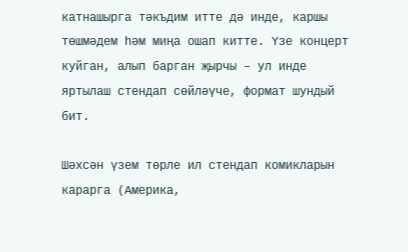катнашырга тәкъдим итте дә инде, каршы төшмәдем һәм миңа ошап китте. Үзе концерт куйган, алып барган җырчы – ул инде яртылаш стендап сөйләүче, формат шундый бит.

Шәхсән үзем төрле ил стендап комикларын карарга (Америка,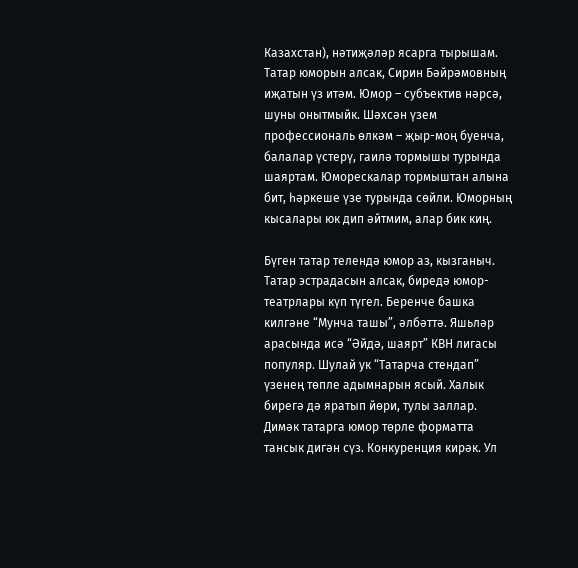Казахстан), нәтиҗәләр ясарга тырышам. Татар юморын алсак, Сирин Бәйрәмовның иҗатын үз итәм. Юмор – субъектив нәрсә, шуны онытмыйк. Шәхсән үзем профессиональ өлкәм – җыр-моң буенча, балалар үстерү, гаилә тормышы турында шаяртам. Юморескалар тормыштан алына бит, һәркеше үзе турында сөйли. Юморның кысалары юк дип әйтмим, алар бик киң.

Бүген татар телендә юмор аз, кызганыч. Татар эстрадасын алсак, биредә юмор-театрлары күп түгел. Беренче башка килгәне “Мунча ташы”, әлбәттә. Яшьләр арасында исә “Әйдә, шаярт” КВН лигасы популяр. Шулай ук “Татарча стендап” үзенең төпле адымнарын ясый. Халык бирегә дә яратып йөри, тулы заллар. Димәк татарга юмор төрле форматта тансык дигән сүз. Конкуренция кирәк. Ул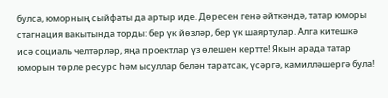булса, юморның сыйфаты да артыр иде. Дөресен генә әйткәндә, татар юморы стагнация вакытында торды: бер үк йөзләр, бер үк шаяртулар. Алга китешкә исә социаль челтәрләр, яңа проектлар үз өлешен кертте! Якын арада татар юморын төрле ресурс һәм ысуллар белән таратсак, үсәргә, камилләшергә була!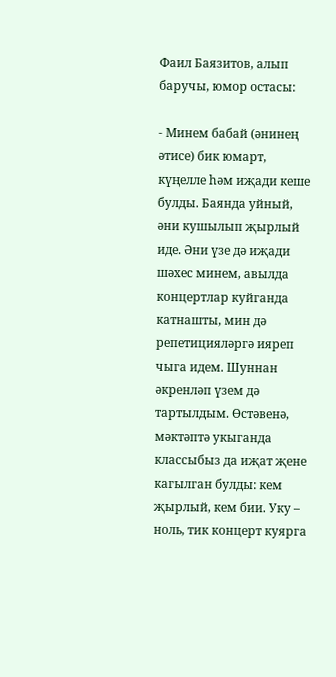Фаил Баязитов, алып баручы, юмор остасы:

- Минем бабай (әнинең әтисе) бик юмарт, күңелле һәм иҗади кеше булды. Баянда уйный, әни кушылып җырлый иде. Әни үзе дә иҗади шәхес минем, авылда концертлар куйганда катнашты, мин дә репетицияләргә ияреп чыга идем. Шуннан әкренләп үзем дә тартылдым. Өстәвенә, мәктәптә укыганда классыбыз да иҗат җене кагылган булды: кем җырлый, кем бии. Уку – ноль, тик концерт куярга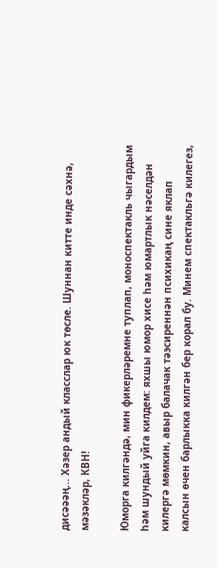дисәәәң... Хәзер андый класслар юк төсле. Шуннан китте инде сәхнә, мәзәкләр, КВН!

Юморга килгәндә, мин фикерләремне туплап, моноспектакль чыгардым һәм шундый уйга килдем: яхшы юмор хисе һәм юмартлык нәселдән килергә мөмкин, авыр балачак тәэсиреннән психикаң сине яклап калсын өчен барлыкка килгән бер корал бу. Минем спектакльгә килегез,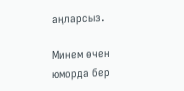аңларсыз.

Минем өчен юморда бер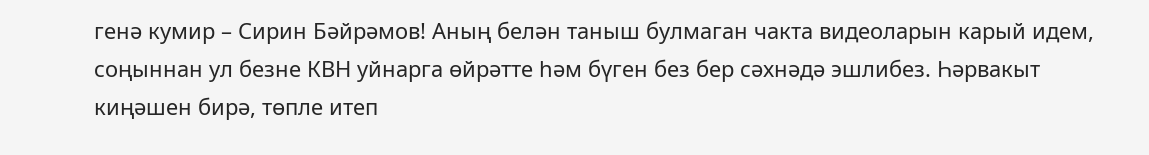генә кумир – Сирин Бәйрәмов! Аның белән таныш булмаган чакта видеоларын карый идем, соңыннан ул безне КВН уйнарга өйрәтте һәм бүген без бер сәхнәдә эшлибез. Һәрвакыт киңәшен бирә, төпле итеп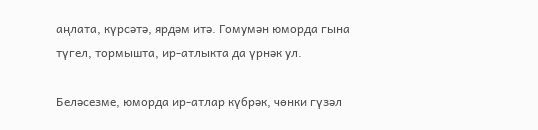аңлата, күрсәтә, ярдәм итә. Гомумән юморда гына түгел, тормышта, ир-атлыкта да үрнәк ул.

Беләсезме, юморда ир-атлар күбрәк, чөнки гүзәл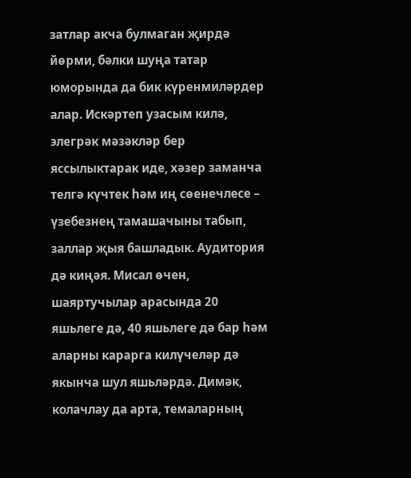затлар акча булмаган җирдә йөрми, бәлки шуңа татар юморында да бик күренмиләрдер алар. Искәртеп узасым килә, элегрәк мәзәкләр бер яссылыктарак иде, хәзер заманча телгә күчтек һәм иң сөенечлесе – үзебезнең тамашачыны табып, заллар җыя башладык. Аудитория дә киңәя. Мисал өчен, шаяртучылар арасында 20 яшьлеге дә, 40 яшьлеге дә бар һәм аларны карарга килүчеләр дә якынча шул яшьләрдә. Димәк, колачлау да арта, темаларның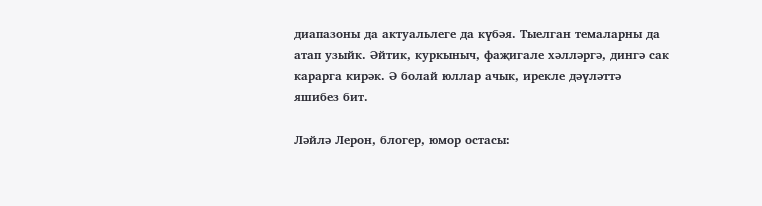диапазоны да актуальлеге да күбәя. Тыелган темаларны да атап узыйк. Әйтик, куркыныч, фаҗигале хәлләргә, дингә сак карарга кирәк. Ә болай юллар ачык, ирекле дәүләттә яшибез бит.

Ләйлә Лерон, блогер, юмор остасы: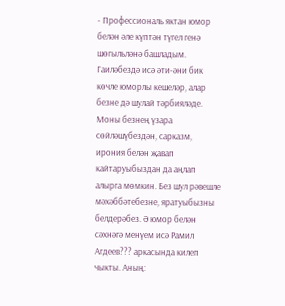- Профессиональ яктан юмор белән әле күптән түгел генә шөгыльләнә башладым. Гаиләбездә исә әти-әни бик көчле юморлы кешеләр, алар безне дә шулай тәрбияләде. Моны безнең үзара сөйләшүбездән, сарказм, ирония белән җавап кайтаруыбыздан да аңлап алырга мөмкин. Без шул рәвешле мәхәббәтебезне, яратуыбызны белдерәбез. Ә юмор белән сәхнәгә менүем исә Рамил Агдеев??? аркасында килеп чыкты. Аның: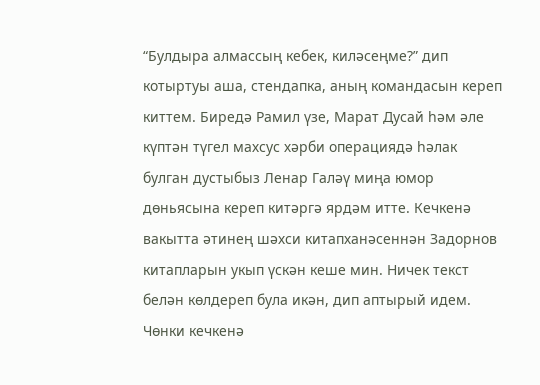“Булдыра алмассың кебек, киләсеңме?” дип котыртуы аша, стендапка, аның командасын кереп киттем. Биредә Рамил үзе, Марат Дусай һәм әле күптән түгел махсус хәрби операциядә һәлак булган дустыбыз Ленар Галәү миңа юмор дөньясына кереп китәргә ярдәм итте. Кечкенә вакытта әтинең шәхси китапханәсеннән Задорнов китапларын укып үскән кеше мин. Ничек текст белән көлдереп була икән, дип аптырый идем. Чөнки кечкенә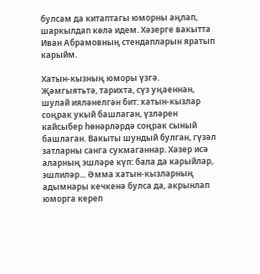булсам да китаптагы юморны аңлап, шаркылдап көлә идем. Хәзерге вакытта Иван Абрамовның стендапларын яратып карыйм.

Хатын-кызның юморы үзгә. Җәмгыятьтә, тарихта, сүз уңаеннан, шулай ияләнелгән бит: хатын-кызлар соңрак укый башлаган, үзләрен кайсыбер һөнәрләрдә соңрак сыный башлаган. Вакыты шундый булган, гүзәл затларны санга сукмаганнар. Хәзер исә аларның эшләре күп: бала да карыйлар, эшлиләр... Әмма хатын-кызларның адымнары кечкенә булса да, акрынлап юморга кереп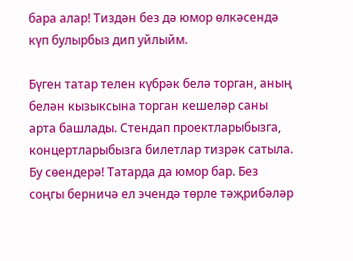бара алар! Тиздән без дә юмор өлкәсендә күп булырбыз дип уйлыйм.

Бүген татар телен күбрәк белә торган, аның белән кызыксына торган кешеләр саны арта башлады. Стендап проектларыбызга, концертларыбызга билетлар тизрәк сатыла. Бу сөендерә! Татарда да юмор бар. Без соңгы берничә ел эчендә төрле тәҗрибәләр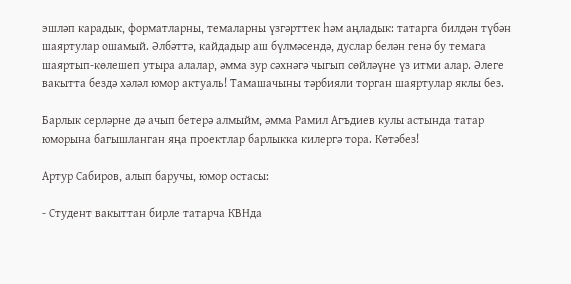эшләп карадык, форматларны, темаларны үзгәрттек һәм аңладык: татарга билдән түбән шаяртулар ошамый. Әлбәттә, кайдадыр аш бүлмәсендә, дуслар белән генә бу темага шаяртып-көлешеп утыра алалар, әмма зур сәхнәгә чыгып сөйләүне үз итми алар. Әлеге вакытта бездә хәләл юмор актуаль! Тамашачыны тәрбияли торган шаяртулар яклы без.

Барлык серләрне дә ачып бетерә алмыйм, әмма Рамил Агъдиев кулы астында татар юморына багышланган яңа проектлар барлыкка килергә тора. Көтәбез!

Артур Сабиров, алып баручы, юмор остасы:

- Студент вакыттан бирле татарча КВНда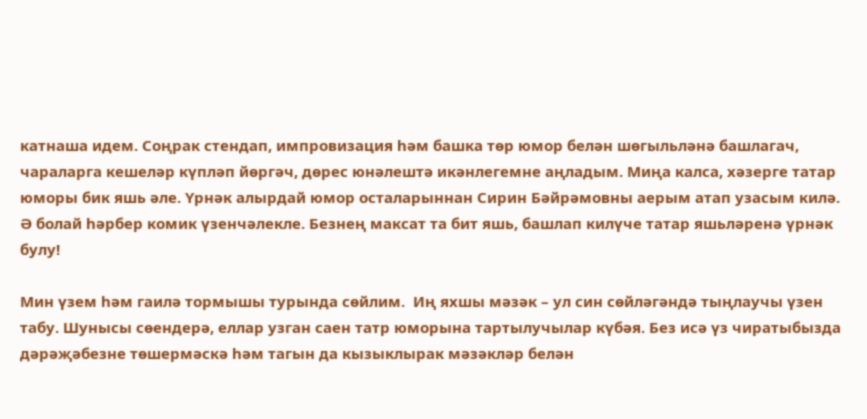катнаша идем. Соңрак стендап, импровизация һәм башка төр юмор белән шөгыльләнә башлагач, чараларга кешеләр күпләп йөргәч, дөрес юнәлештә икәнлегемне аңладым. Миңа калса, хәзерге татар юморы бик яшь әле. Үрнәк алырдай юмор осталарыннан Сирин Бәйрәмовны аерым атап узасым килә. Ә болай һәрбер комик үзенчәлекле. Безнең максат та бит яшь, башлап килүче татар яшьләренә үрнәк булу!

Мин үзем һәм гаилә тормышы турында сөйлим.  Иң яхшы мәзәк – ул син сөйләгәндә тыңлаучы үзен табу. Шунысы сөендерә, еллар узган саен татр юморына тартылучылар күбәя. Без исә үз чиратыбызда дәрәҗәбезне төшермәскә һәм тагын да кызыклырак мәзәкләр белән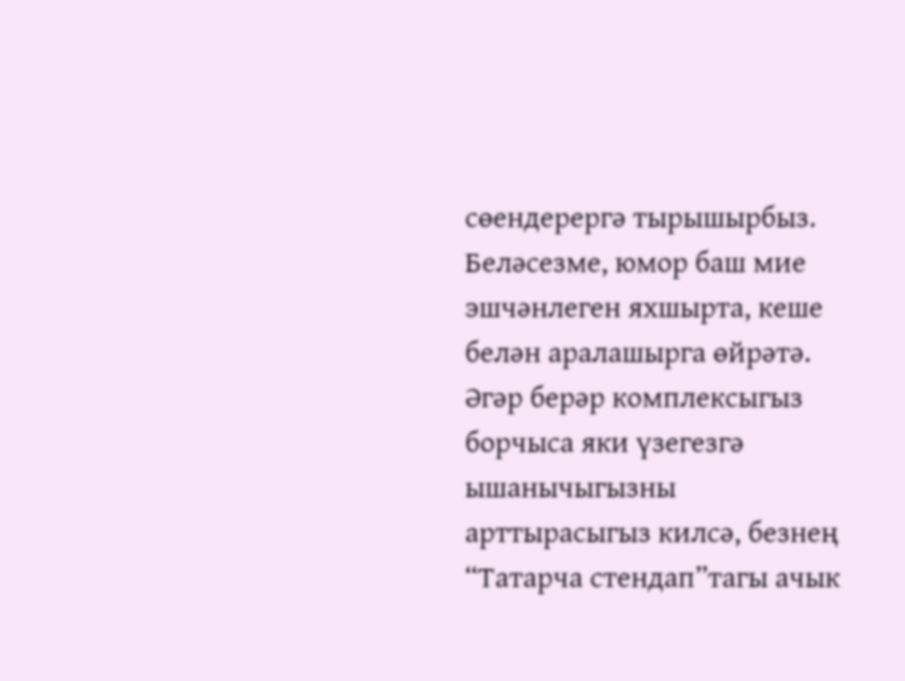сөендерергә тырышырбыз. Беләсезме, юмор баш мие эшчәнлеген яхшырта, кеше белән аралашырга өйрәтә. Әгәр берәр комплексыгыз борчыса яки үзегезгә ышанычыгызны арттырасыгыз килсә, безнең “Татарча стендап”тагы ачык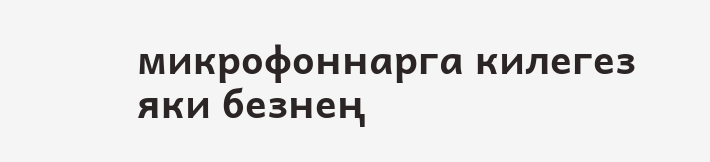микрофоннарга килегез яки безнең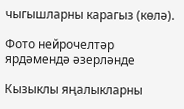чыгышларны карагыз (көлә).

Фото нейрочелтәр ярдәмендә әзерләнде

Кызыклы яңалыкларны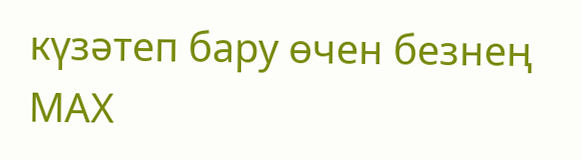күзәтеп бару өчен безнең МАХ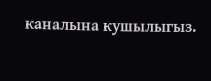каналына кушылыгыз.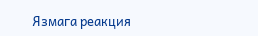Язмага реакция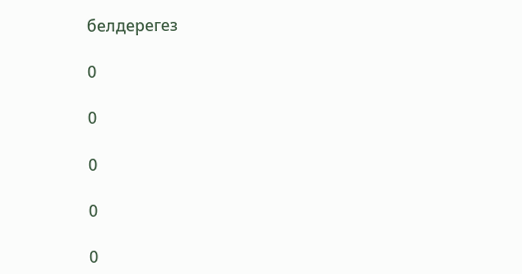белдерегез

0

0

0

0

0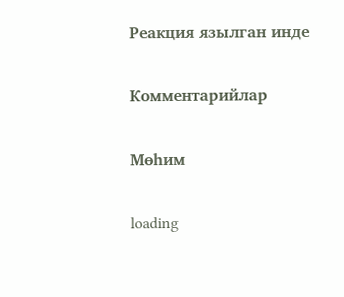Реакция язылган инде

Комментарийлар

Мөһим

loading